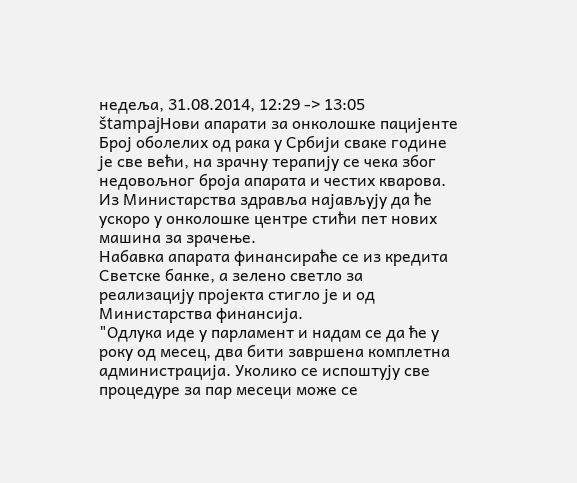недеља, 31.08.2014, 12:29 -> 13:05
štampajНови апарати за онколошке пацијенте
Број оболелих од рака у Србији сваке године је све већи, на зрачну терапију се чека због недовољног броја апарата и честих кварова. Из Министарства здравља најављују да ће ускоро у онколошке центре стићи пет нових машина за зрачење.
Набавка апарата финансираће се из кредита Светске банке, а зелено светло за реализацију пројекта стигло је и од Министарства финансија.
"Одлука иде у парламент и надам се да ће у року од месец, два бити завршена комплетна администрација. Уколико се испоштују све процедуре за пар месеци може се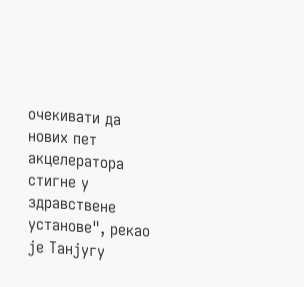очекивати да нових пет акцелератора стигне у здравствене установе", рекао је Танјугу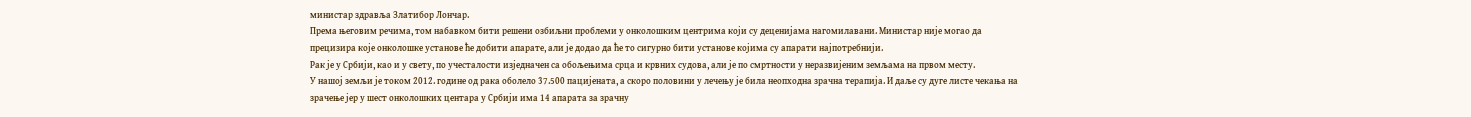министар здравља Златибор Лончар.
Према његовим речима, том набавком бити решени озбиљни проблеми у онколошким центрима који су деценијама нагомилавани. Министар није могао да прецизира које онколошке установе ће добити апарате, али је додао да ће то сигурно бити установе којима су апарати најпотребнији.
Рак је у Србији, као и у свету, по учесталости изједначен са обољењима срца и крвних судова, али је по смртности у неразвијеним земљама на првом месту.
У нашој земљи је током 2012. године од рака оболело 37.500 пацијената, а скоро половини у лечењу је била неопходна зрачна терапија. И даље су дуге листе чекања на зрачење јер у шест онколошких центара у Србији има 14 апарата за зрачну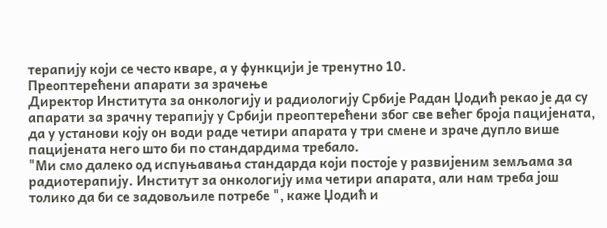терапију који се често кваре, а у функцији је тренутно 10.
Преоптерећени апарати за зрачење
Директор Института за онкологију и радиологију Србије Радан Џодић рекао је да су апарати за зрачну терапију у Србији преоптерећени због све већег броја пацијената, да у установи коју он води раде четири апарата у три смене и зраче дупло више пацијената него што би по стандардима требало.
"Ми смо далеко од испуњавања стандарда који постоје у развијеним земљама за радиотерапију. Институт за онкологију има четири апарата, али нам треба још толико да би се задовољиле потребе ", каже Џодић и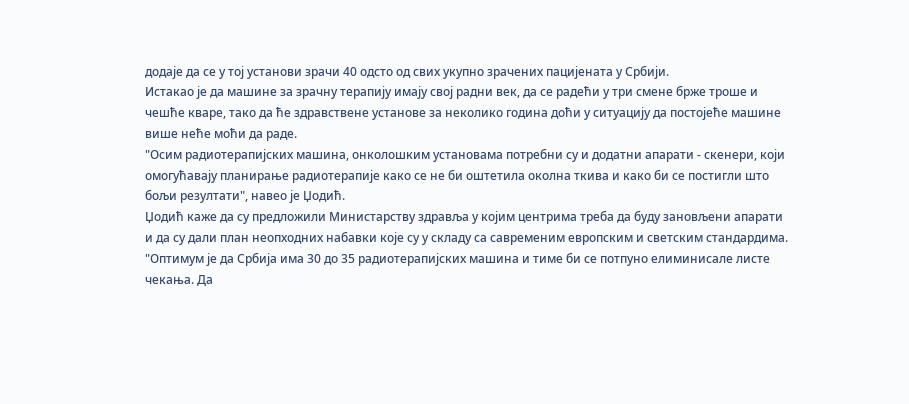додаје да се у тој установи зрачи 40 одсто од свих укупно зрачених пацијената у Србији.
Истакао је да машине за зрачну терапију имају свој радни век, да се радећи у три смене брже троше и чешће кваре, тако да ће здравствене установе за неколико година доћи у ситуацију да постојеће машине више неће моћи да раде.
"Осим радиотерапијских машина, онколошким установама потребни су и додатни апарати - скенери, који омогућавају планирање радиотерапије како се не би оштетила околна ткива и како би се постигли што бољи резултати", навео је Џодић.
Џодић каже да су предложили Министарству здравља у којим центрима треба да буду зановљени апарати и да су дали план неопходних набавки које су у складу са савременим европским и светским стандардима.
"Оптимум је да Србија има 30 до 35 радиотерапијских машина и тиме би се потпуно елиминисале листе чекања. Да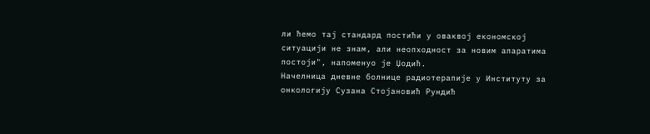ли ћемо тај стандард постићи у оваквој економској ситуацији не знам, али неопходност за новим апаратима постоји", напоменуо је Џодић.
Начелница дневне болнице радиотерапије у Институту за онкологију Сузана Стојановић Рундић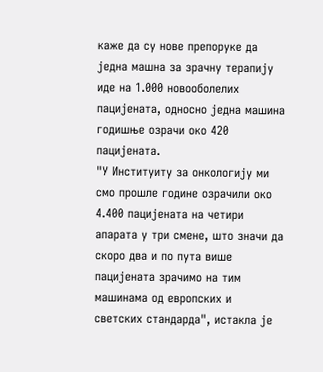каже да су нове препоруке да једна машна за зрачну терапију иде на 1.000 новооболелих пацијената, односно једна машина годишње озрачи око 420 пацијената.
"У Институиту за онкологију ми смо прошле године озрачили око 4.400 пацијената на четири апарата у три смене, што значи да скоро два и по пута више пацијената зрачимо на тим машинама од европских и светских стандарда", истакла је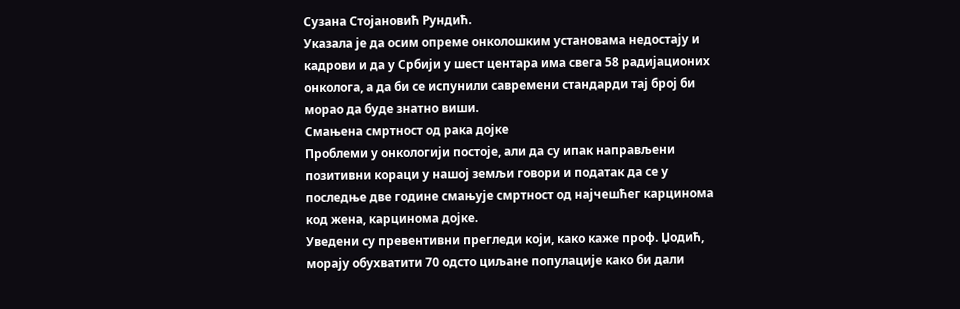Сузана Стојановић Рундић.
Указала је да осим опреме онколошким установама недостају и кадрови и да у Србији у шест центара има свега 58 радијационих онколога, а да би се испунили савремени стандарди тај број би морао да буде знатно виши.
Смањена смртност од рака дојке
Проблеми у онкологији постоје, али да су ипак направљени позитивни кораци у нашој земљи говори и податак да се у последње две године смањује смртност од најчешћег карцинома код жена, карцинома дојке.
Уведени су превентивни прегледи који, како каже проф. Џодић, морају обухватити 70 одсто циљане популације како би дали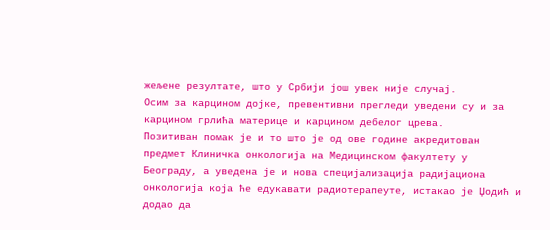жељене резултате, што у Србији још увек није случај.
Осим за карцином дојке, превентивни прегледи уведени су и за карцином грлића материце и карцином дебелог црева.
Позитиван помак је и то што је од ове године акредитован предмет Клиничка онкологија на Медицинском факултету у Београду, а уведена је и нова специјализација радијациона онкологија која ће едукавати радиотерапеуте, истакао је Џодић и додао да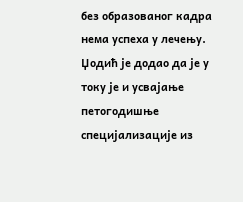без образованог кадра нема успеха у лечењу.
Џодић је додао да је у току је и усвајање петогодишње специјализације из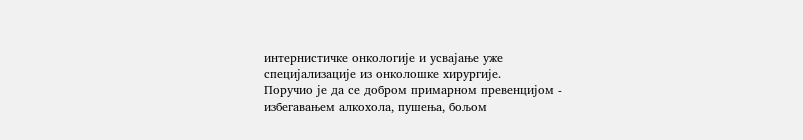интернистичке онкологије и усвајање уже специјализације из онколошке хирургије.
Поручио је да се добром примарном превенцијом - избегавањем алкохола, пушења, бољом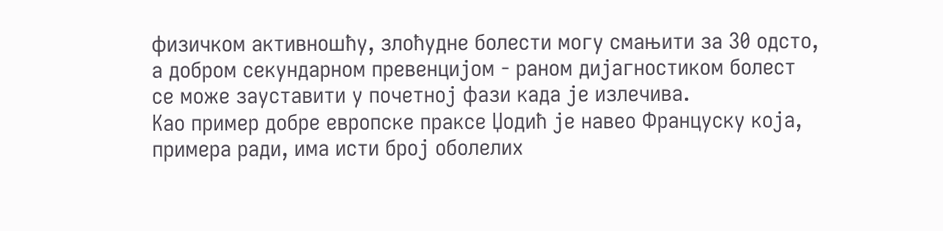физичком активношћу, злоћудне болести могу смањити за 30 одсто, а добром секундарном превенцијом - раном дијагностиком болест се може зауставити у почетној фази када је излечива.
Као пример добре европске праксе Џодић је навео Француску која, примера ради, има исти број оболелих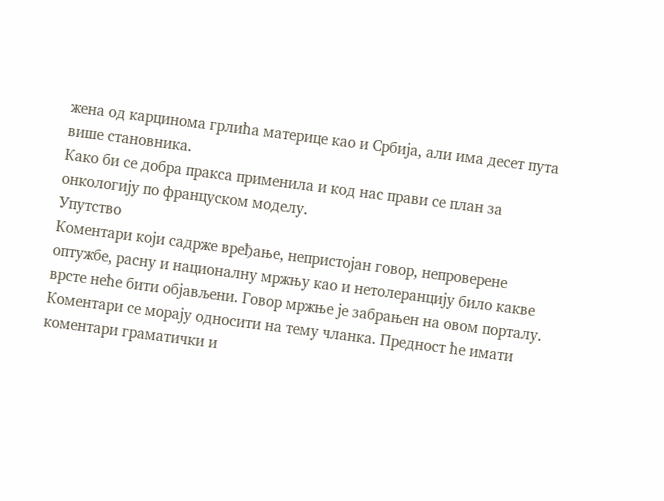жена од карцинома грлића материце као и Србија, али има десет пута више становника.
Како би се добра пракса применила и код нас прави се план за онкологију по француском моделу.
Упутство
Коментари који садрже вређање, непристојан говор, непроверене оптужбе, расну и националну мржњу као и нетолеранцију било какве врсте неће бити објављени. Говор мржње је забрањен на овом порталу. Коментари се морају односити на тему чланка. Предност ће имати коментари граматички и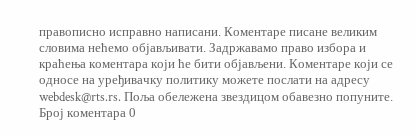правописно исправно написани. Коментаре писане великим словима нећемо објављивати. Задржавамо право избора и краћења коментара који ће бити објављени. Коментаре који се односе на уређивачку политику можете послати на адресу webdesk@rts.rs. Поља обележена звездицом обавезно попуните.
Број коментара 0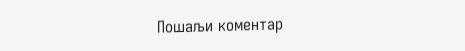Пошаљи коментар